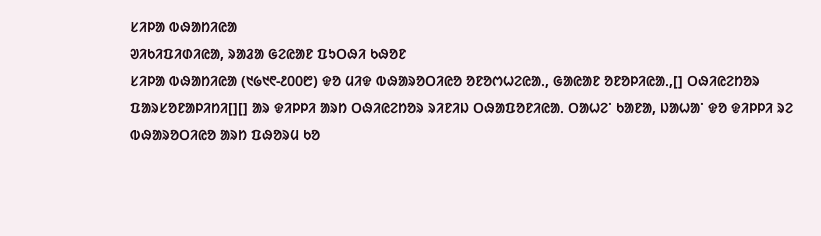ᱥᱤᱞᱟ ᱵᱷᱟᱴᱤᱭᱟ
ᱣᱤᱠᱤᱯᱤᱰᱤᱭᱟ, ᱨᱟᱲᱟ ᱜᱮᱭᱟᱱ ᱯᱩᱛᱷᱤ ᱠᱷᱚᱱ
ᱥᱤᱞᱟ ᱵᱷᱟᱴᱤᱭᱟ (᱑᱙᱑᱖-᱒᱐᱐᱘) ᱫᱚ ᱢᱤᱫ ᱵᱷᱟᱨᱚᱛᱤᱭᱚ ᱚᱱᱚᱬᱦᱮᱭᱟᱹ, ᱜᱟᱭᱟᱱ ᱚᱱᱚᱞᱤᱭᱟᱹ,[] ᱛᱷᱤᱭᱮᱴᱚᱨ ᱯᱟᱨᱥᱚᱱᱟᱞᱤᱴᱤ[][] ᱟᱨ ᱫᱤᱞᱞᱤ ᱟᱨᱴ ᱛᱷᱤᱭᱮᱴᱚᱨ ᱨᱤᱱᱤᱡ ᱛᱷᱟᱯᱚᱱᱤᱭᱟᱹ ᱛᱟᱦᱮᱸ ᱠᱟᱱᱟ, ᱡᱟᱦᱟᱸ ᱫᱚ ᱫᱤᱞᱞᱤ ᱨᱮ ᱵᱷᱟᱨᱚᱛᱤᱭᱚ ᱟᱨᱴ ᱯᱷᱚᱨᱢ ᱠᱚ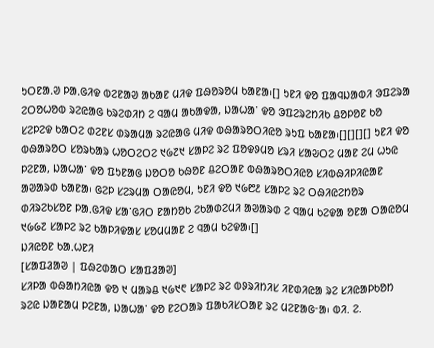ᱩᱛᱱᱟᱹᱣ ᱞᱟᱹᱜᱤᱫ ᱵᱮᱱᱟᱣ ᱟᱠᱟᱱ ᱢᱤᱫ ᱯᱷᱚᱨᱚᱢ ᱠᱟᱱᱟ᱾[] ᱩᱱᱤ ᱫᱚ ᱯᱟᱧᱡᱟᱵᱤ ᱳᱯᱮᱨᱟ ᱮᱛᱚᱦᱚᱵ ᱨᱮᱭᱟᱜ ᱠᱨᱮᱰᱤᱴ ᱮ ᱧᱟᱢ ᱟᱠᱟᱫᱟ, ᱡᱟᱦᱟᱸ ᱫᱚ ᱳᱯᱮᱨᱮᱴᱤᱠ ᱪᱚᱞᱚᱱ ᱠᱚ ᱥᱮᱞᱮᱫ ᱠᱟᱛᱮ ᱰᱮᱱᱥ ᱰᱨᱟᱢᱟ ᱨᱮᱭᱟᱜ ᱢᱤᱫ ᱵᱷᱟᱨᱚᱛᱤᱭᱚ ᱨᱩᱯ ᱠᱟᱱᱟ᱾[][][][] ᱩᱱᱤ ᱫᱚ ᱵᱷᱟᱨᱚᱛ ᱥᱚᱨᱠᱟᱨ ᱦᱚᱛᱮᱛᱮ ᱑᱙᱗᱑ ᱥᱟᱞᱮ ᱨᱮ ᱯᱚᱫᱽᱢᱚ ᱥᱨᱤ ᱥᱟᱶᱛᱮ ᱢᱟᱱ ᱮᱢ ᱦᱩᱭ ᱞᱮᱱᱟ, ᱡᱟᱦᱟᱸ ᱫᱚ ᱯᱩᱱᱟᱜ ᱡᱚᱛᱚ ᱠᱷᱚᱱ ᱪᱮᱛᱟᱱ ᱵᱷᱟᱨᱚᱛᱤᱭᱚ ᱥᱤᱵᱷᱤᱞᱤᱭᱟᱱ ᱟᱣᱟᱨᱰ ᱠᱟᱱᱟ᱾ ᱜᱮᱞ ᱥᱮᱨᱢᱟ ᱛᱟᱭᱚᱢ, ᱩᱱᱤ ᱫᱚ ᱑᱙᱘᱒ ᱥᱟᱞᱮ ᱨᱮ ᱛᱷᱤᱭᱮᱴᱚᱨ ᱰᱤᱨᱮᱠᱥᱚᱱ ᱞᱟᱹᱜᱤᱫ ᱥᱟᱸᱜᱤᱛ ᱱᱟᱴᱚᱠ ᱮᱠᱟᱰᱮᱢᱤ ᱟᱣᱟᱨᱰ ᱮ ᱧᱟᱢ ᱠᱮᱫᱟ ᱚᱱᱟ ᱛᱟᱭᱚᱢ ᱑᱙᱙᱗ ᱥᱟᱞᱮ ᱨᱮ ᱠᱟᱞᱤᱫᱟᱥ ᱥᱚᱢᱢᱟᱱ ᱮ ᱧᱟᱢ ᱠᱮᱫᱟ᱾[]
ᱡᱤᱭᱚᱱ ᱠᱟᱹᱦᱱᱤ
[ᱥᱟᱯᱲᱟᱣ | ᱯᱷᱮᱰᱟᱛ ᱥᱟᱯᱲᱟᱣ]
ᱥᱤᱞᱟ ᱵᱷᱟᱴᱤᱭᱟ ᱫᱚ ᱑ ᱢᱟᱨᱪ ᱑᱙᱑᱖ ᱥᱟᱞᱮ ᱨᱮ ᱵᱽᱨᱤᱴᱤᱥ ᱤᱱᱰᱤᱭᱟ ᱨᱮ ᱥᱤᱭᱟᱞᱠᱚᱴ ᱨᱮᱭ ᱡᱟᱱᱟᱢ ᱞᱮᱱᱟ, ᱡᱟᱦᱟᱸ ᱫᱚ ᱱᱮᱛᱟᱨ ᱯᱟᱠᱤᱥᱛᱟᱱ ᱨᱮ ᱢᱮᱱᱟᱜᱼᱟ᱾ ᱵᱤ. ᱮ.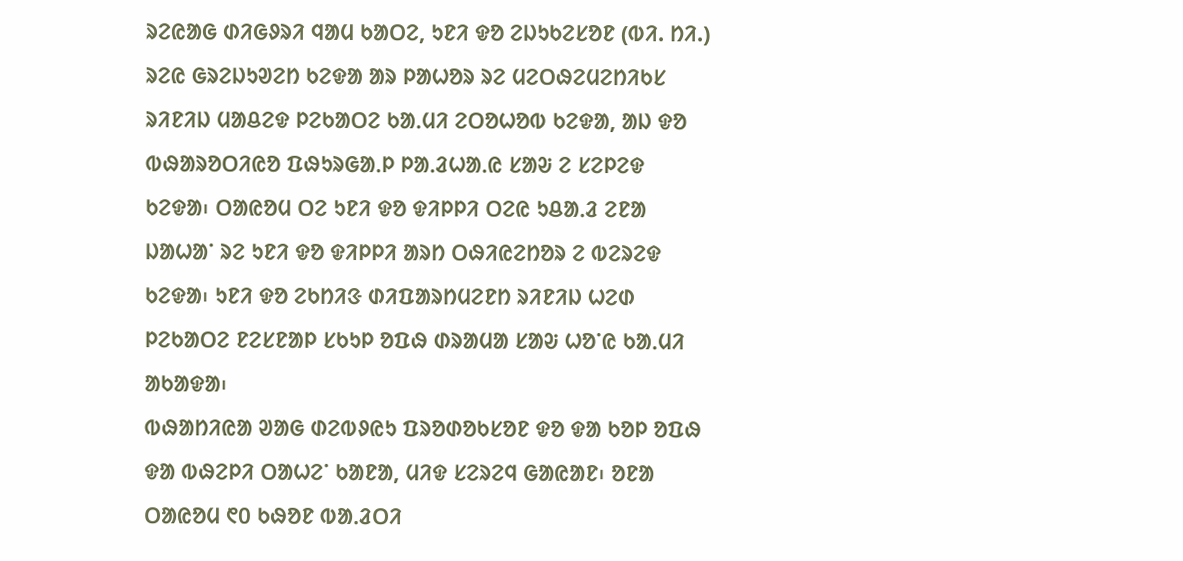ᱨᱮᱭᱟᱜ ᱰᱤᱜᱽᱨᱤ ᱧᱟᱢ ᱠᱟᱛᱮ, ᱩᱱᱤ ᱫᱚ ᱮᱡᱩᱠᱮᱥᱚᱱ (ᱵᱤ. ᱴᱤ.) ᱨᱮᱭ ᱜᱨᱮᱡᱩᱣᱮᱴ ᱠᱮᱫᱟ ᱟᱨ ᱞᱟᱦᱚᱨ ᱨᱮ ᱢᱮᱛᱷᱮᱢᱮᱴᱤᱠᱥ ᱨᱤᱱᱤᱡ ᱢᱟᱪᱮᱫ ᱞᱮᱠᱟᱛᱮ ᱠᱟᱹᱢᱤ ᱮᱛᱚᱦᱚᱵ ᱠᱮᱫᱟ, ᱟᱡ ᱫᱚ ᱵᱷᱟᱨᱚᱛᱤᱭᱚ ᱯᱷᱩᱨᱜᱟᱹᱞ ᱞᱟᱹᱲᱦᱟᱹᱭ ᱥᱟᱶ ᱮ ᱥᱮᱞᱮᱫ ᱠᱮᱫᱟ᱾ ᱛᱟᱭᱚᱢ ᱛᱮ ᱩᱱᱤ ᱫᱚ ᱫᱤᱞᱞᱤ ᱛᱮᱭ ᱩᱪᱟᱹᱲ ᱮᱱᱟ ᱡᱟᱦᱟᱸ ᱨᱮ ᱩᱱᱤ ᱫᱚ ᱫᱤᱞᱞᱤ ᱟᱨᱴ ᱛᱷᱤᱭᱮᱴᱚᱨ ᱮ ᱵᱮᱨᱮᱫ ᱠᱮᱫᱟ᱾ ᱩᱱᱤ ᱫᱚ ᱮᱠᱴᱤᱝ ᱰᱤᱯᱟᱨᱴᱢᱮᱱᱴ ᱨᱤᱱᱤᱡ ᱦᱮᱰ ᱞᱮᱠᱟᱛᱮ ᱱᱮᱥᱱᱟᱞ ᱥᱠᱩᱞ ᱚᱯᱷ ᱰᱨᱟᱢᱟ ᱥᱟᱶ ᱦᱚᱸᱭ ᱠᱟᱹᱢᱤ ᱟᱠᱟᱫᱟ᱾
ᱵᱷᱟᱴᱤᱭᱟ ᱣᱟᱜ ᱰᱮᱵᱽᱭᱩ ᱯᱨᱚᱰᱚᱠᱥᱚᱱ ᱫᱚ ᱫᱟ ᱠᱚᱞ ᱚᱯᱷ ᱫᱟ ᱵᱷᱮᱞᱤ ᱛᱟᱦᱮᱸ ᱠᱟᱱᱟ, ᱢᱤᱫ ᱥᱮᱨᱮᱧ ᱜᱟᱭᱟᱱ᱾ ᱚᱱᱟ ᱛᱟᱭᱚᱢ ᱖᱐ ᱠᱷᱚᱱ ᱵᱟᱹᱲᱛᱤ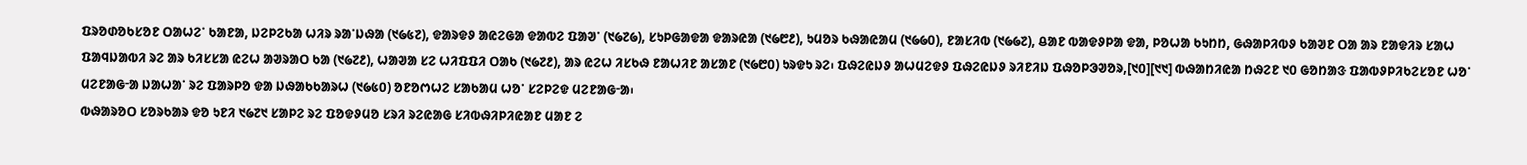ᱯᱨᱚᱰᱚᱠᱥᱚᱱ ᱛᱟᱦᱮᱸ ᱠᱟᱱᱟ, ᱡᱮᱞᱮᱠᱟ ᱦᱤᱨ ᱨᱟᱸᱡᱷᱟ (᱑᱙᱕᱗), ᱫᱟᱨᱫᱽ ᱟᱭᱮᱜᱟ ᱫᱟᱵᱮ ᱯᱟᱣᱸ (᱑᱙᱗᱙), ᱥᱩᱞᱜᱟᱫᱟ ᱫᱟᱨᱭᱟ (᱑᱙᱘᱒), ᱩᱢᱚᱨ ᱠᱷᱟᱭᱟᱢ (᱑᱙᱙᱐), ᱱᱟᱥᱤᱵ (᱑᱙᱙᱗), ᱪᱟᱱ ᱵᱟᱫᱽᱞᱟ ᱫᱟ, ᱞᱚᱦᱟ ᱠᱩᱴᱴ, ᱜᱷᱟᱞᱤᱵᱽ ᱠᱟᱣᱱ ᱛᱟ ᱟᱨ ᱱᱟᱫᱤᱨ ᱥᱟᱦ ᱯᱟᱧᱡᱟᱵᱤ ᱨᱮ ᱟᱨ ᱠᱤᱥᱥᱟ ᱭᱮᱦ ᱟᱣᱨᱟᱛ ᱠᱟ (᱑᱙᱗᱒), ᱦᱟᱣᱟ ᱥᱮ ᱦᱤᱯᱯᱤ ᱛᱟᱠ (᱑᱙᱗᱒), ᱟᱨ ᱭᱮᱦ ᱤᱥᱠᱷ ᱱᱟᱦᱤᱱ ᱟᱥᱟᱱ (᱑᱙᱘᱐) ᱩᱨᱫᱩ ᱨᱮ᱾ ᱯᱷᱮᱭᱡᱽ ᱟᱦᱢᱮᱫᱽ ᱯᱷᱮᱭᱡᱽ ᱨᱤᱱᱤᱡ ᱯᱷᱚᱞᱳᱣᱚᱨ,[᱑᱐][᱑᱑] ᱵᱷᱟᱴᱤᱭᱟ ᱴᱷᱮᱱ ᱑᱐ ᱜᱚᱴᱟᱝ ᱯᱟᱵᱽᱞᱤᱠᱮᱥᱚᱱ ᱦᱚᱸ ᱢᱮᱱᱟᱜᱼᱟ ᱡᱟᱦᱟᱸ ᱨᱮ ᱯᱟᱨᱞᱚ ᱫᱟ ᱡᱷᱟᱠᱠᱟᱨᱦ (᱑᱙᱕᱐) ᱚᱱᱚᱬᱦᱮ ᱥᱟᱠᱟᱢ ᱦᱚᱸ ᱥᱮᱞᱮᱫ ᱢᱮᱱᱟᱜᱼᱟ᱾
ᱵᱷᱟᱨᱚᱛ ᱥᱚᱨᱠᱟᱨ ᱫᱚ ᱩᱱᱤ ᱑᱙᱗᱑ ᱥᱟᱞᱮ ᱨᱮ ᱯᱚᱫᱽᱢᱚ ᱥᱨᱤ ᱨᱮᱭᱟᱜ ᱥᱤᱵᱷᱤᱞᱤᱭᱟᱱ ᱢᱟᱱ ᱮ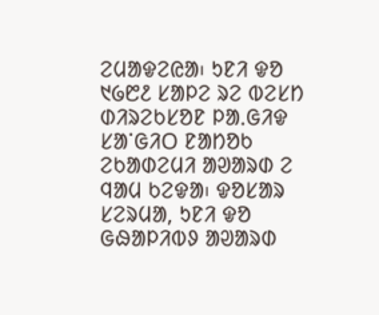ᱮᱢᱟᱫᱮᱭᱟ᱾ ᱩᱱᱤ ᱫᱚ ᱑᱙᱘᱒ ᱥᱟᱞᱮ ᱨᱮ ᱵᱮᱥᱴ ᱰᱤᱨᱮᱠᱥᱚᱱ ᱞᱟᱹᱜᱤᱫ ᱥᱟᱸᱜᱤᱛ ᱱᱟᱴᱚᱠ ᱮᱠᱟᱰᱮᱢᱤ ᱟᱣᱟᱨᱰ ᱮ ᱧᱟᱢ ᱠᱮᱫᱟ᱾ ᱫᱚᱥᱟᱨ ᱥᱮᱨᱢᱟ, ᱩᱱᱤ ᱫᱚ ᱜᱷᱟᱞᱤᱵᱽ ᱟᱣᱟᱨᱰ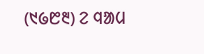(᱑᱙᱘᱓) ᱮ ᱧᱟᱢ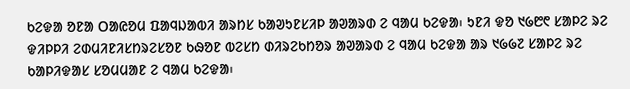ᱠᱮᱫᱟ ᱚᱱᱟ ᱛᱟᱭᱚᱢ ᱯᱟᱧᱡᱟᱵᱤ ᱟᱨᱴᱥ ᱠᱟᱣᱩᱱᱥᱤᱞ ᱟᱣᱟᱨᱰ ᱮ ᱧᱟᱢ ᱠᱮᱫᱟ᱾ ᱩᱱᱤ ᱫᱚ ᱑᱙᱘᱖ ᱥᱟᱞᱮ ᱨᱮ ᱫᱤᱞᱞᱤ ᱮᱰᱢᱤᱱᱤᱥᱴᱨᱮᱥᱚᱱ ᱠᱷᱚᱱ ᱵᱮᱥᱴ ᱰᱤᱨᱮᱠᱴᱚᱨ ᱟᱣᱟᱨᱰ ᱮ ᱧᱟᱢ ᱠᱮᱫᱟ ᱟᱨ ᱑᱙᱙᱗ ᱥᱟᱞᱮ ᱨᱮ ᱠᱟᱞᱤᱫᱟᱥ ᱥᱚᱢᱢᱟᱱ ᱮ ᱧᱟᱢ ᱠᱮᱫᱟ᱾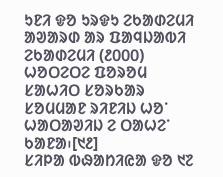ᱩᱱᱤ ᱫᱚ ᱩᱨᱫᱩ ᱮᱠᱟᱰᱮᱢᱤ ᱟᱣᱟᱨᱰ ᱟᱨ ᱯᱟᱧᱡᱟᱵᱤ ᱮᱠᱟᱰᱮᱢᱤ (᱒᱐᱐᱐) ᱦᱚᱛᱮᱛᱮ ᱯᱚᱨᱚᱢ ᱥᱟᱦᱤᱛ ᱥᱚᱨᱠᱟᱨ ᱥᱚᱢᱢᱟᱱ ᱨᱤᱱᱤᱡ ᱦᱚᱸ ᱦᱟᱛᱟᱣᱤᱡ ᱮ ᱛᱟᱦᱮᱸ ᱠᱟᱱᱟ᱾[᱑᱒]
ᱥᱤᱞᱟ ᱵᱷᱟᱴᱤᱭᱟ ᱫᱚ ᱑᱗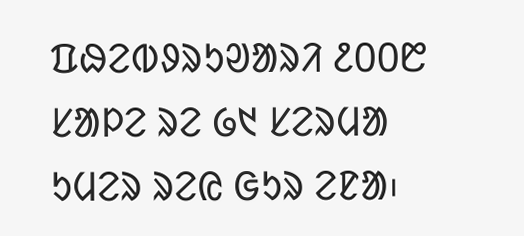ᱯᱷᱮᱵᱽᱨᱩᱣᱟᱨᱤ ᱒᱐᱐᱘ ᱥᱟᱞᱮ ᱨᱮ ᱙᱑ ᱥᱮᱨᱢᱟ ᱩᱢᱮᱨ ᱨᱮᱭ ᱜᱩᱨ ᱮᱱᱟ᱾